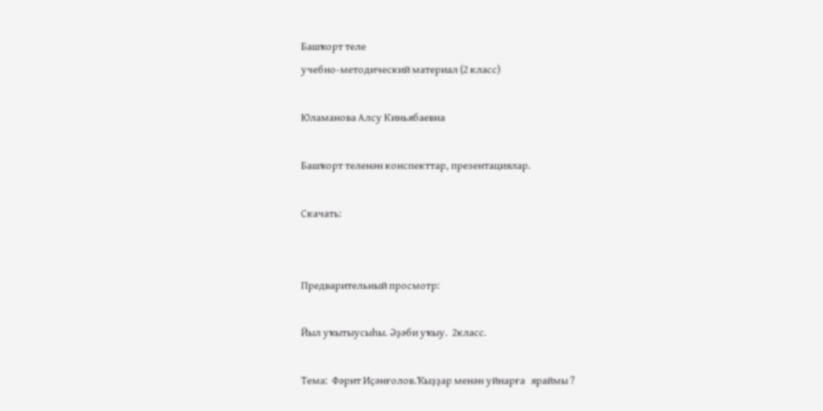Башҡорт теле
учебно-методический материал (2 класс)

Юламанова Алсу Киньябаевна

Башҡорт теленән конспекттар, презентациялар.

Скачать:


Предварительный просмотр:

Йыл уҡытыусыһы. Әҙәби уҡыу.  2класс.

Тема:  Фәрит Иҫәнғолов.Ҡыҙҙар менән уйнарға   яраймы ?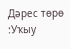Дәрес төрө :Уҡыу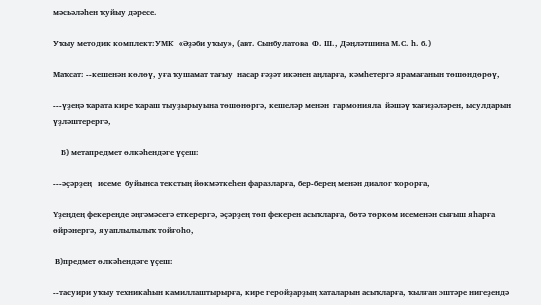мәсьәләһен ҡуйыу дәресе.

Уҡыу методик комплект:УМК   «Әҙәби уҡыу», (авт. Сынбулатова  Ф. Ш., Дәңләтшина М.С. һ. б.)

Маҡсат: --кешенән көлөү, уға ҡушамат тағыу  насар ғәҙәт икәнен аңларға, кәмһетергә ярамағанын төшөндөрөү,

---үҙеңә ҡарата кире ҡараш тыуҙырыуына төшөнөргә, кешеләр менән  гармонияла  йәшәү ҡағиҙәләрен, ысулдарын   үҙләштерергә,

    Б) метапредмет өлкәһендәге үҫеш:

---әҫәрҙең   исеме  буйынса текстың йөкмәткеһен фаразларға, бер-берең менән диалог ҡорорға,

Үҙеңдең фекереңде әңгәмәсегә еткерергә, әҫәрҙең төп фекерен асыҡларға, бөтә төркөм исеменән сығыш яһарға өйрәнергә, яуаплылылыҡ тойғоһо,

 В)предмет өлкәһендәге үҫеш:

--тасуири уҡыу техникаһын камиллаштырырға, кире геройҙарҙың хаталарын асыҡларға, ҡылған эштәре нигеҙендә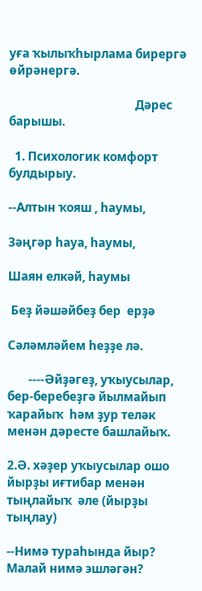уға ҡылыҡһырлама бирергә өйрәнергә.

                                          Дәрес барышы.

  1. Психологик комфорт булдырыу.

--Алтын ҡояш , һаумы,

Зәңгәр һауа, һаумы,

Шаян елкәй, һаумы

 Беҙ йәшәйбеҙ бер  ерҙә

Сәләмләйем һеҙҙе лә.

       ----Әйҙәгеҙ, уҡыусылар, бер-беребеҙгә йылмайып ҡарайыҡ  һәм ҙур теләк менән дәресте башлайыҡ.

2.Ә. хәҙер уҡыусылар ошо йырҙы иғтибар менән тыңлайыҡ  әле (йырҙы тыңлау)

--Нимә тураһында йыр?  Малай нимә эшләгән?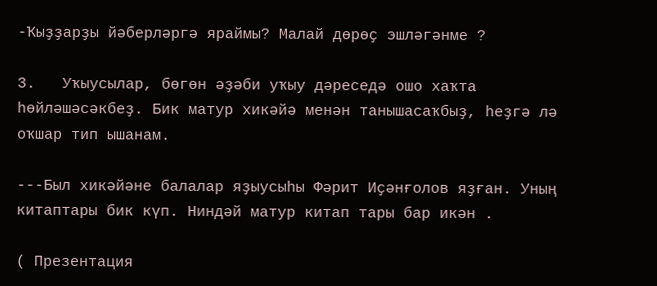-Ҡыҙҙарҙы йәберләргә яраймы? Малай дөрөҫ эшләгәнме ?

3.   Уҡыусылар, бөгөн әҙәби уҡыу дәреседә ошо хаҡта һөйләшәсәкбеҙ. Бик матур хикәйә менән танышасаҡбыҙ, һеҙгә лә оҡшар тип ышанам.

---Был хикәйәне балалар яҙыусыһы Фәрит Иҫәнғолов яҙған. Уның китаптары бик күп. Ниндәй матур китап тары бар икән .

( Презентация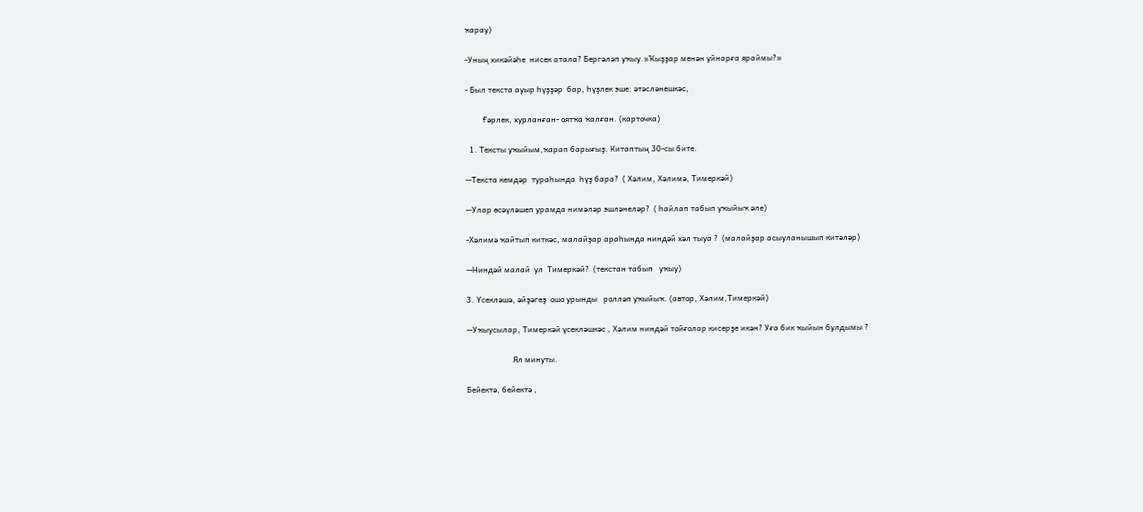ҡарау)

-Уның хикәйәһе  нисек атала? Бергәләп уҡыу.»Ҡыҙҙар менән уйнарға яраймы?»

- Был текста ауыр һүҙҙәр  бар, һүҙлек эше: әтәсләнешкәс,

         Ғәрлек, хурланған- оятҡа ҡалған. (карточка)

  1. Тексты уҡыйым,ҡарап барығыҙ. Китаптың 30-сы бите.

--Текста кемдәр  тураһында  һүҙ бара?  ( Хәлим, Хәлимә, Тимеркәй)

--Улар өсәүләшеп урамда нимәләр эшләнеләр?  ( һайлап табып уҡыйыҡ әле)

-Хәлимә ҡайтып киткәс, малайҙар араһында ниндәй хәл тыуа ?  (малайҙар асыуланышып китәләр)

--Ниндәй малай  ул  Тимеркәй?  (текстан табып   уҡыу)

3. Үсекләшә, әйҙәгеҙ  ошо урынды   ролләп уҡыйыҡ. (автор, Хәлим,Тимеркәй)

--Уҡыусылар, Тимеркәй үсекләшкәс , Хәлим ниндәй тойғолар кисерҙе икән? Уға бик ҡыйын булдымы ?

                       Ял минуты.

Бейектә, бейектә ,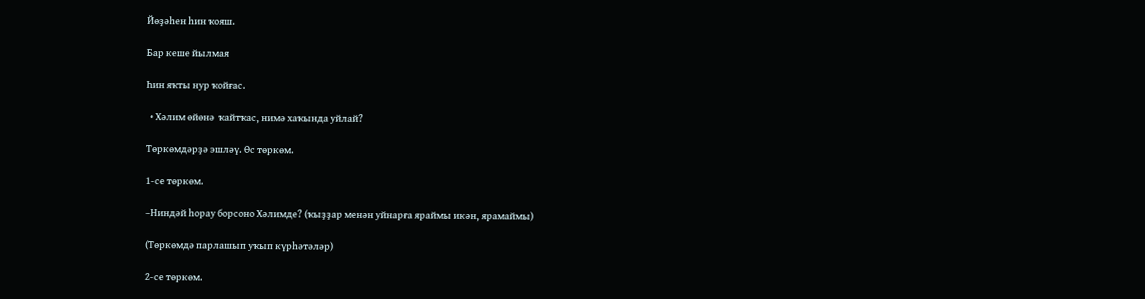Йөҙәһен һин ҡояш.

Бар кеше йылмая

Һин яҡты нур ҡойғас.

  • Хәлим өйөнә  ҡайтҡас, нимә хаҡында уйлай?

Төркөмдәрҙә эшләү. Өс төркөм.

1-се төркөм.

–Ниндәй һорау борсоно Хәлимде? (ҡыҙҙар менән уйнарға яраймы икән, ярамаймы)

(Төркөмдә парлашып уҡып күрһәтәләр)

2-се төркөм.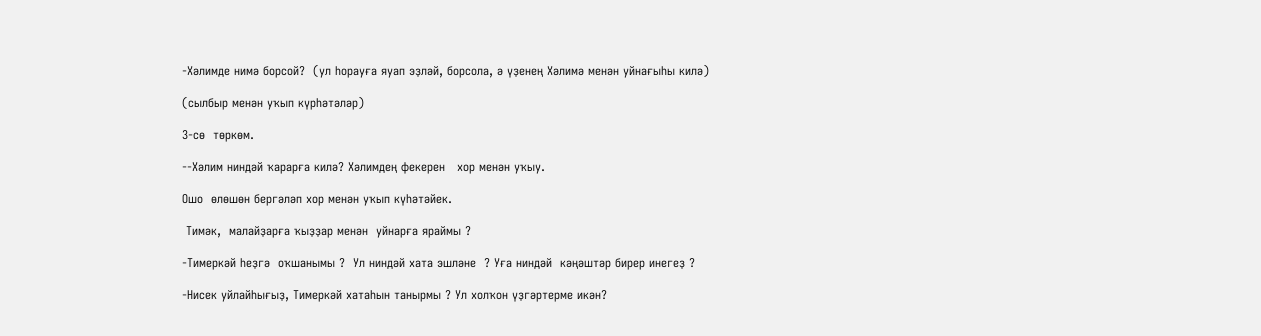-Хәлимде нимә борсой?  (ул һорауға яуап эҙләй, борсола, ә үҙенең Хәлимә менән уйнағыһы килә)

(сылбыр менән уҡып күрһәтәләр)

3-сө  төркөм.

--Хәлим ниндәй ҡарарға килә? Хәлимдең фекерен   хор менән уҡыу.

Ошо  өлөшөн бергәләп хор менән уҡып күһәтәйек.

 Тимәк,  малайҙарға ҡыҙҙар менән  уйнарға яраймы ?

-Тимеркәй һеҙгә  оҡшанымы ?  Ул ниндәй хата эшләне  ? Уға ниндәй  кәңәштәр бирер инегеҙ ?

-Нисек уйлайһығыҙ, Тимеркәй хатаһын танырмы ? Ул холҡон үҙгәртерме икән?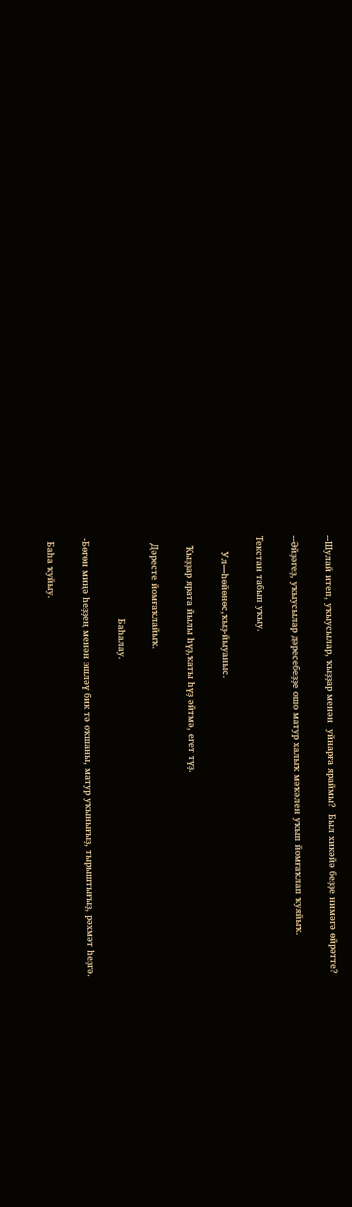--Шулай итеп, уҡыусылар, ҡыҙҙар менән  уйнарға яраймы?  Был хикәйә беҙҙе нимәгә өйрәтте?

--Әйҙәгеҙ, уҡыусылар дәресебеҙҙе ошо матур халыҡ мәҡәлен уҡып йомғаҡлап ҡуяйыҡ.

Текстан табып уҡыу.

     Ул—һөйөнөс,ҡыҙ-йыуаныс.

   Ҡыҙҙар ярата йылы һүҙ,ҡаты һүҙ әйтмә, егет түҙ.

  Дәресте йомғаҡлайыҡ.

                           Баһалау.

-Бөгөн миңә һеҙҙең менән эшләү бик тә оҡшаны, матур уҡынығыҙ, тырыштығыҙ, рәхмәт һеҙгә.

 Баһа ҡуйыу.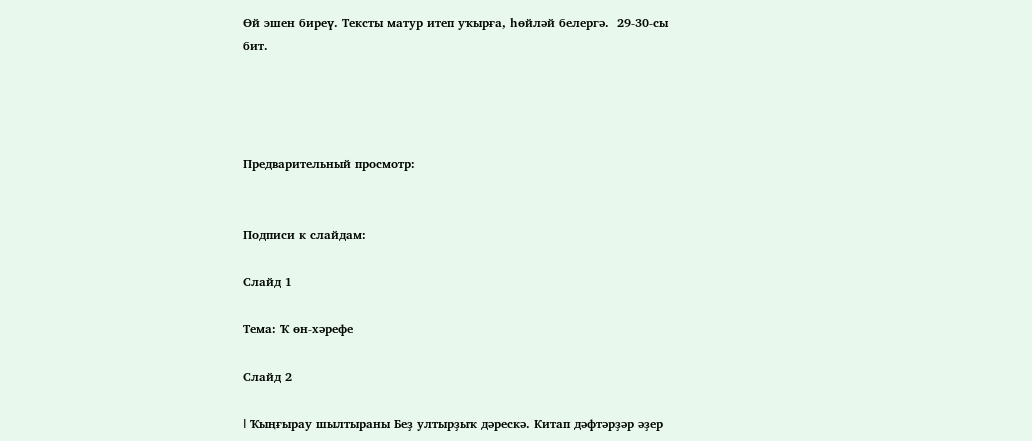Өй эшен биреү. Тексты матур итеп уҡырға, һөйләй белергә.  29-30-сы бит.




Предварительный просмотр:


Подписи к слайдам:

Слайд 1

Тема: Ҡ өн-хәрефе

Слайд 2

I Ҡыңғырау шылтыраны Беҙ ултырҙыҡ дәрескә. Китап дәфтәрҙәр әҙер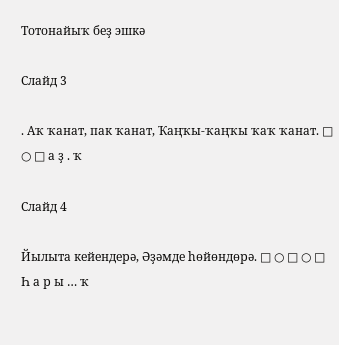Тотонайыҡ беҙ эшкә

Слайд 3

. Аҡ ҡанат, пак ҡанат, Ҡаңҡы-ҡаңҡы ҡаҡ ҡанат. □ ○ □ а ҙ . ҡ

Слайд 4

Йылыта кейендерә, Әҙәмде һөйөндөрә. □ ○ □ ○ □ Һ а р ы … ҡ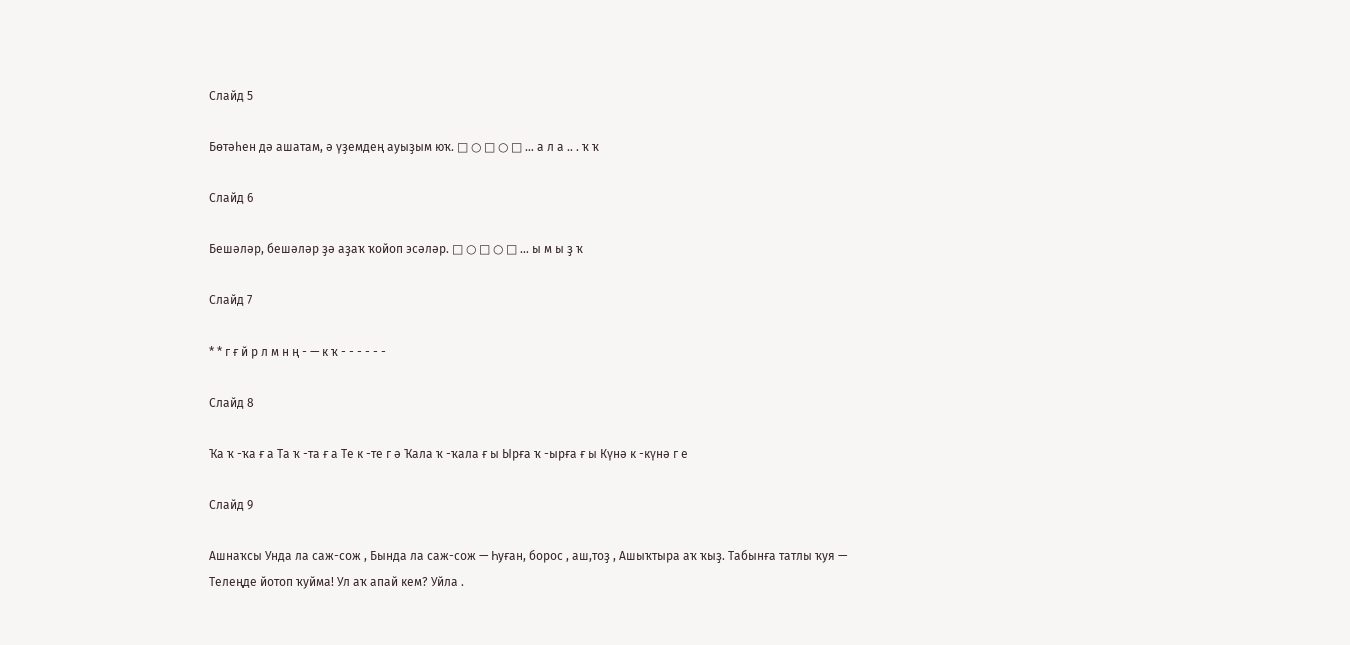Слайд 5

Бөтәһен дә ашатам, ә үҙемдең ауыҙым юҡ. □ ○ □ ○ □ … а л а .. . ҡ ҡ

Слайд 6

Бешәләр, бешәләр ҙә аҙаҡ ҡойоп эсәләр. □ ○ □ ○ □ … ы м ы ҙ ҡ

Слайд 7

* * г ғ й р л м н ң - — к ҡ - - - - - -

Слайд 8

Ҡа ҡ -ҡа ғ а Та ҡ -та ғ а Те к -те г ә Ҡала ҡ -ҡала ғ ы Ырға ҡ -ырға ғ ы Күнә к -күнә г е

Слайд 9

Ашнаҡсы Унда ла саж-сож , Бында ла саж-сож — Һуған, борос , аш,тоҙ , Ашыҡтыра аҡ ҡыҙ. Табынға татлы ҡуя — Телеңде йотоп ҡуйма! Ул аҡ апай кем? Уйла .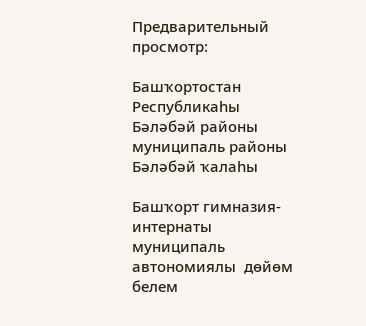Предварительный просмотр:

Башҡортостан Республикаһы Бәләбәй районы муниципаль районы Бәләбәй ҡалаһы

Башҡорт гимназия-интернаты муниципаль автономиялы  дөйөм белем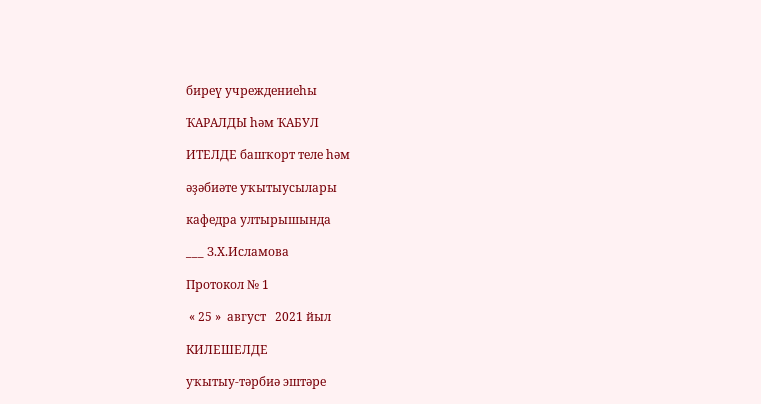биреү учреждениеһы

ҠАРАЛДЫ һәм ҠАБУЛ

ИТЕЛДЕ башҡорт теле һәм

әҙәбиәте уҡытыусылары

кафедра ултырышында

___ З.Х.Исламова

Протокол № 1

 « 25 »  август   2021 йыл

КИЛЕШЕЛДЕ

уҡытыу-тәрбиә эштәре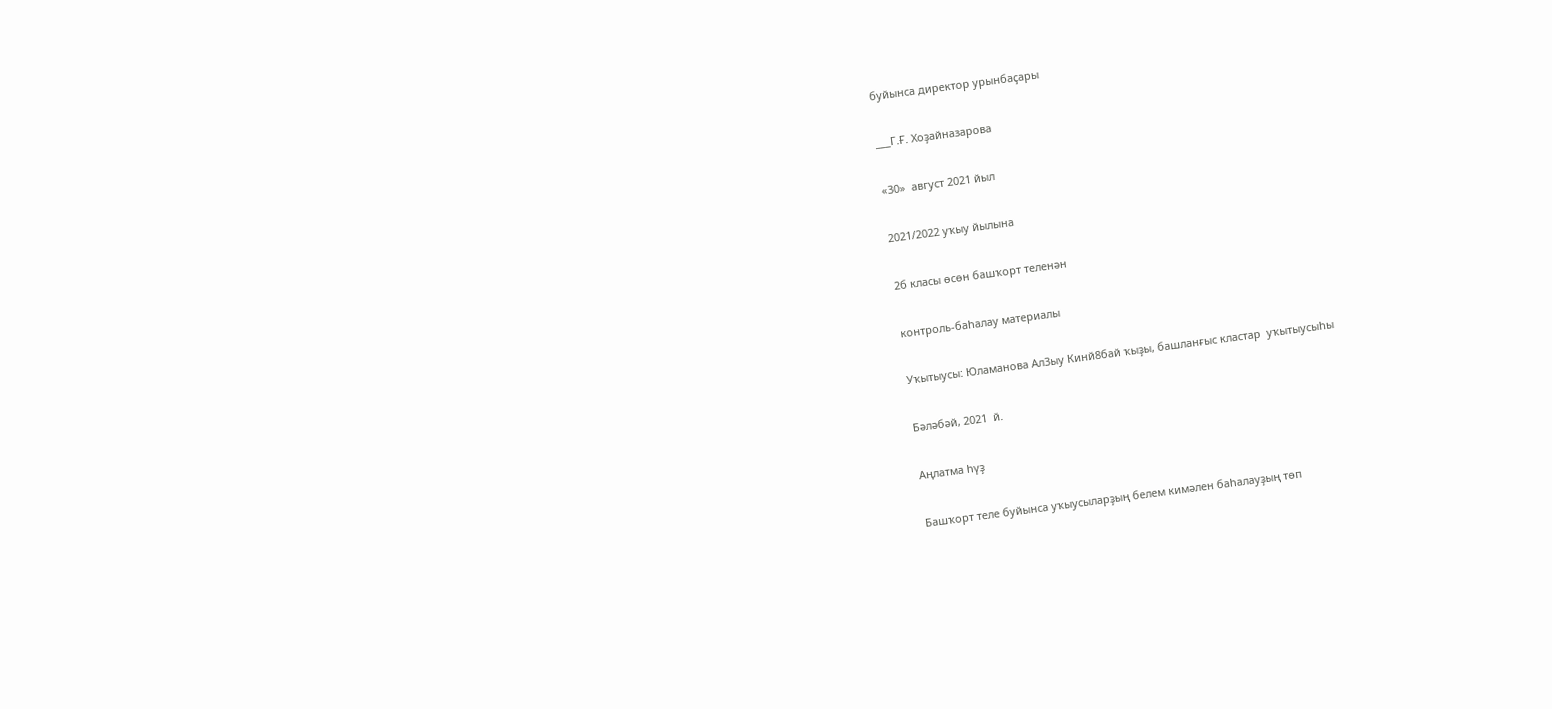буйынса директор урынбаҫары

___Г.Ғ. Хоҙайназарова

«30»  август 2021 йыл

2021/2022 уҡыу йылына

2б класы өсөн башҡорт теленән

контроль-баһалау материалы

Уҡытыусы: Юламанова Ал3ыу Кинй8бай ҡыҙы, башланғыс кластар  уҡытыусыһы

Бәләбәй, 2021  й.

Аңлатма һүҙ

Башҡорт теле буйынса уҡыусыларҙың белем кимәлен баһалауҙың төп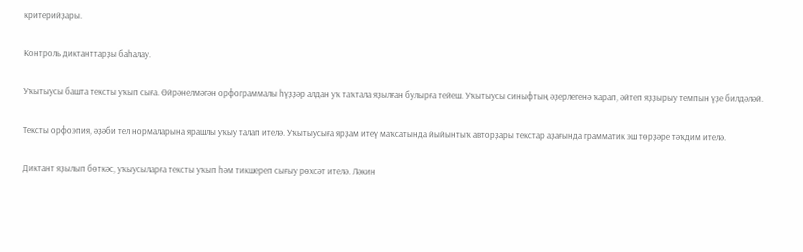критерийҙары.

Контроль диктанттарҙы баһалау.

Уҡытыусы башта тексты уҡып сыға. Өйрәнелмәгән орфограммалы һүҙҙәр алдан уҡ таҡтала яҙылған булырға тейеш. Уҡытыусы синыфтың әҙерлегенә ҡарап, әйтеп яҙҙырыу темпын үҙе билдәләй.

Тексты орфоэпия, әҙәби тел нормаларына ярашлы уҡыу талап ителә. Уҡытыусыға ярҙам итеү маҡсатында йыйынтыҡ авторҙары текстар аҙағында грамматик эш төрҙәре тәҡдим ителә.

Диктант яҙылып бөткәс, уҡыусыларға тексты уҡып һәм тикшереп сығыу рөхсәт ителә. Ләкин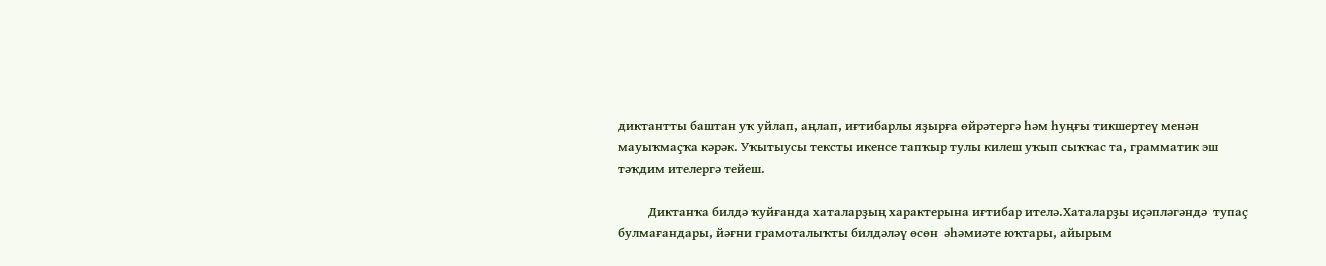диктантты баштан уҡ уйлап, аңлап, иғтибарлы яҙырға өйрәтергә һәм һуңғы тикшертеү менән мауыҡмаҫҡа кәрәк. Уҡытыусы тексты икенсе тапҡыр тулы килеш уҡып сыҡҡас та, грамматик эш тәҡдим ителергә тейеш.

          Диктанҡа билдә ҡуйғанда хаталарҙың характерына иғтибар ителә.Хаталарҙы иҫәпләгәндә  тупаҫ булмағандары, йәғни грамоталыҡты билдәләү өсөн  әһәмиәте юҡтары, айырым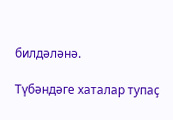билдәләнә.

Түбәндәге хаталар тупаҫ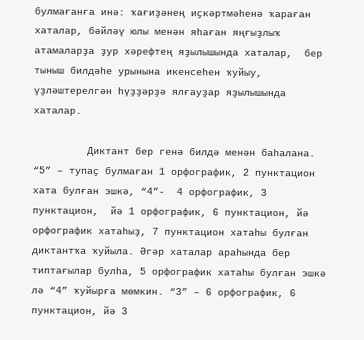булмағанға инә: ҡағиҙәнең иҫкәртмәһенә ҡараған хаталар, бәйләү юлы менән яһаған яңғыҙлыҡ атамаларҙа ҙур хәрефтең яҙылышында хаталар,  бер тыныш билдәһе урынына икенсеһен ҡуйыу, үҙләштерелгән һүҙҙәрҙә ялғауҙар яҙылышында хаталар.

         Диктант бер генә билдә менән баһалана.  “5” – тупаҫ булмаған 1 орфографик, 2 пунктацион хата булған эшкә, “4”-  4 орфографик, 3 пунктацион,  йә 1 орфографик, 6 пунктацион, йә орфографик хатаһыҙ, 7 пунктацион хатаһы булған диктантҡа ҡуйыла. Әгәр хаталар араһында бер типтағылар булһа, 5 орфографик хатаһы булған эшкә лә “4” ҡуйырға мөмкин. “3” – 6 орфографик, 6 пунктацион, йә 3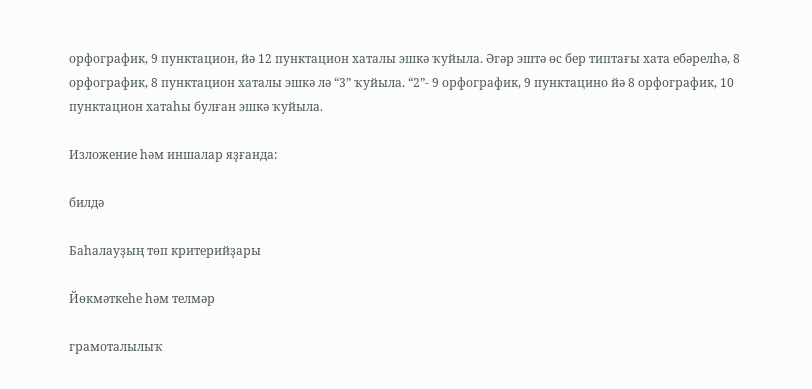орфографик, 9 пунктацион, йә 12 пунктацион хаталы эшкә ҡуйыла. Әгәр эштә өс бер типтағы хата ебәрелһә, 8 орфографик, 8 пунктацион хаталы эшкә лә “3” ҡуйыла. “2”- 9 орфографик, 9 пунктацино йә 8 орфографик, 10 пунктацион хатаһы булған эшкә ҡуйыла.

Изложение һәм иншалар яҙғанда:

билдә

Баһалауҙың төп критерийҙары

Йөкмәткеһе һәм телмәр

грамоталылыҡ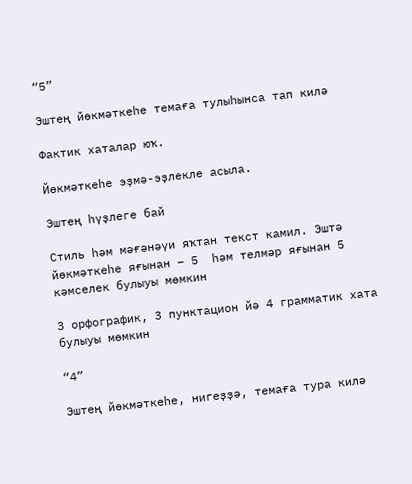“5”

Эштең йөкмәткеһе темаға тулыһынса тап килә

Фактик хаталар юҡ.

Йөкмәткеһе эҙмә-эҙлекле асыла.

Эштең һүҙлеге бай

Стиль һәм мәғәнәүи яҡтан текст камил. Эштә йөкмәткеһе яғынан – 5  һәм телмәр яғынан 5 кәмселек булыуы мөмкин

3 орфографик, 3 пунктацион йә 4 грамматик хата булыуы мөмкин

“4”

Эштең йөкмәткеһе, нигеҙҙә, темаға тура килә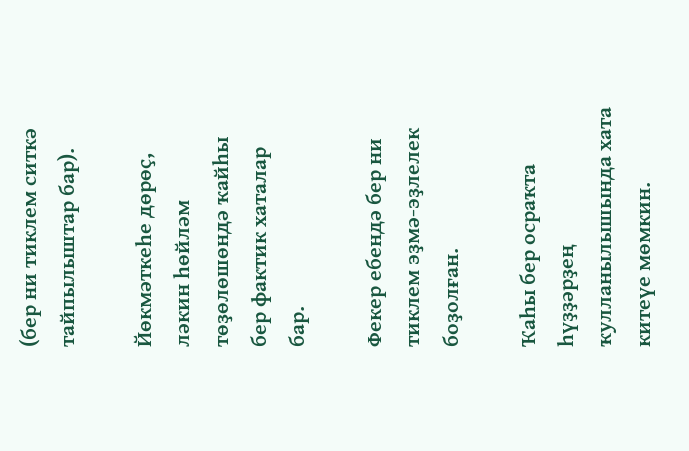(бер ни тиклем ситкә тайпылыштар бар).

Йөкмәткеһе дөрөҫ, ләкин һөйләм төҙөлөшөндә ҡайһы бер фактик хаталар бар.

Фекер ебендә бер ни тиклем эҙмә-эҙлелек боҙолған.

Ҡаһы бер осраҡта һүҙҙәрҙең ҡулланылышында хата китеүе мөмкин.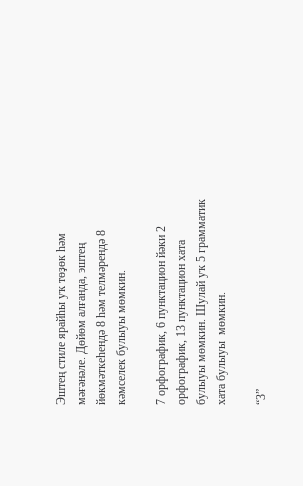Эштең стиле ярайһы уҡ төҙөк һәм мәғәнәле. Дөйөм алғанда, эштең йөкмәткеһендә 8 һәм телмәрендә 8 кәмселек булыуы мөмкин.

7 орфографик, 6 пунктацион йәки 2 орфографик, 13 пунктацион хата булыуы мөмкин. Шулай уҡ 5 грамматик хата булыуы  мөмкин.

“3”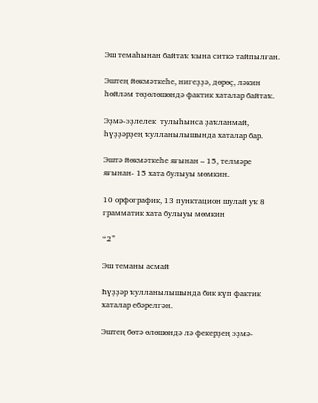Эш темаһынан байтаҡ ҡына ситкә тайпылған.

Эштең йөкмәткеһе, нигеҙҙә, дөрөҫ, ләкин һөйләм төҙөлөшөндә фактик хаталар байтаҡ.

Эҙмә-эҙлелек  тулыһынса ҙаҡланмай, һүҙҙәрҙең ҡулланылышында хаталар бар.

Эштә йөкмәткеһе яғынан – 15, телмәре яғынан- 15 хата булыуы мөмкин.

10 орфографик, 13 пунктацион шулай уҡ 8 грамматик хата булыуы мөмкин

“2”

Эш теманы асмай

Һүҙҙәр ҡулланылышында бик күп фактик хаталар ебәрелгән.

Эштең бөтә өлөшөндә лә фекерҙең эҙмә-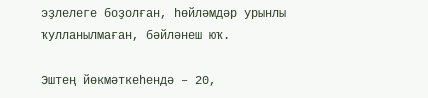эҙлелеге боҙолған, һөйләмдәр урынлы ҡулланылмаған, бәйләнеш юҡ.

Эштең йөкмәткеһендә – 20,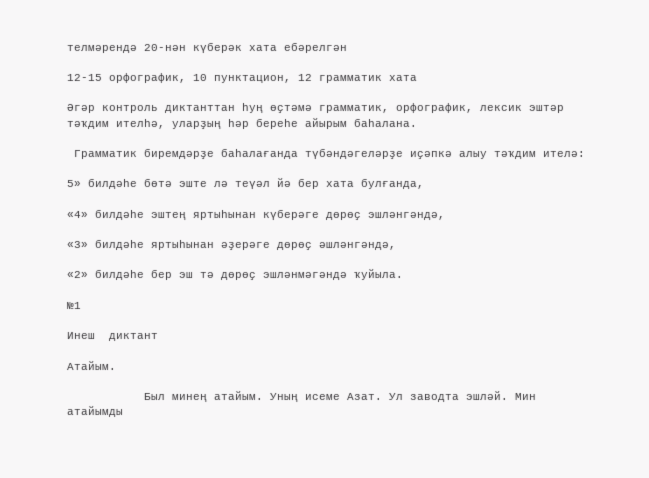телмәрендә 20-нән күберәк хата ебәрелгән

12-15 орфографик, 10 пунктацион, 12 грамматик хата

Әгәр контроль диктанттан һуң өҫтәмә грамматик, орфографик, лексик эштәр тәҡдим ителһә, уларҙың һәр береһе айырым баһалана.

 Грамматик биремдәрҙе баһалағанда түбәндәгеләрҙе иҫәпкә алыу тәҡдим ителә:

5» билдәһе бөтә эште лә теүәл йә бер хата булғанда,

«4» билдәһе эштең яртыһынан күберәге дөрөҫ эшләнгәндә,

«3» билдәһе яртыһынан әҙерәге дөрөҫ әшләнгәндә,

«2» билдәһе бер эш тә дөрөҫ эшләнмәгәндә ҡуйыла.

№1

Инеш  диктант

Атайым.

           Был минең атайым. Уның исеме Азат. Ул заводта эшләй. Мин атайымды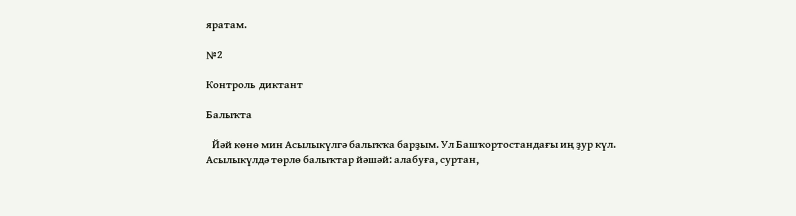яратам.

№2

Контроль  диктант

Балыҡта

   Йәй көнө мин Асылыкүлгә балыҡҡа барҙым. Ул Башҡортостандағы иң ҙур күл. Асылыкүлдә төрлө балыҡтар йәшәй: алабуға, суртан,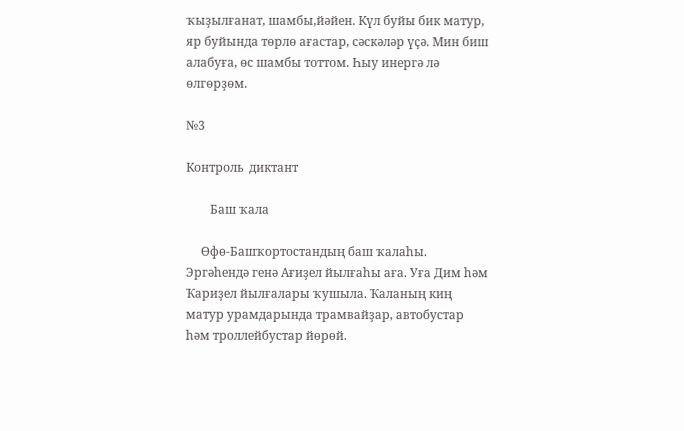ҡыҙылғанат, шамбы,йәйен. Күл буйы бик матур, яр буйында төрлө ағастар, сәскәләр үҫә. Мин биш алабуға, өс шамбы тоттом. Һыу инергә лә өлгөрҙөм.

№3

Контроль  диктант

        Баш ҡала

     Өфө-Башҡортостандың баш ҡалаһы. Эргәһендә генә Ағиҙел йылғаһы аға. Уға Дим һәм Ҡариҙел йылғалары ҡушыла. Ҡаланың киң матур урамдарында трамвайҙар, автобустар һәм троллейбустар йөрөй.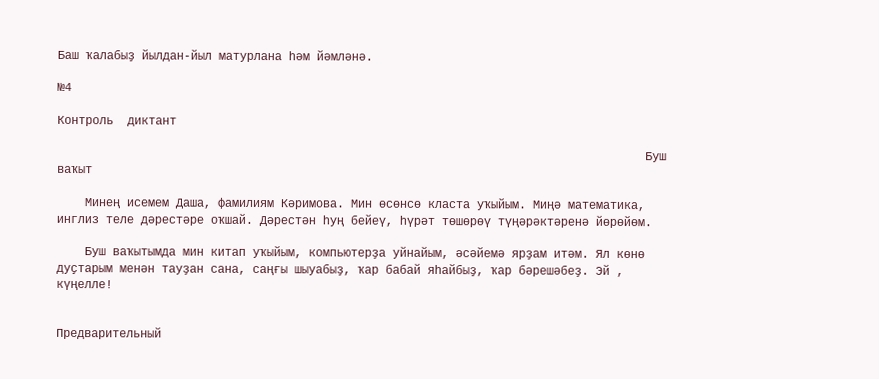Баш ҡалабыҙ йылдан-йыл матурлана һәм йәмләнә.

№4

Контроль  диктант

                                                                                    Буш ваҡыт

    Минең исемем Даша, фамилиям Кәримова. Мин өсөнсө класта уҡыйым. Миңә математика, инглиз теле дәрестәре оҡшай. Дәрестән һуң бейеү, һүрәт төшөрөү түңәрәктәренә йөрөйөм.

    Буш ваҡытымда мин китап уҡыйым, компьютерҙа уйнайым, әсәйемә ярҙам итәм. Ял көнө дуҫтарым менән тауҙан сана, саңғы шыуабыҙ, ҡар бабай яһайбыҙ, ҡар бәрешәбеҙ. Эй , күңелле!


Предварительный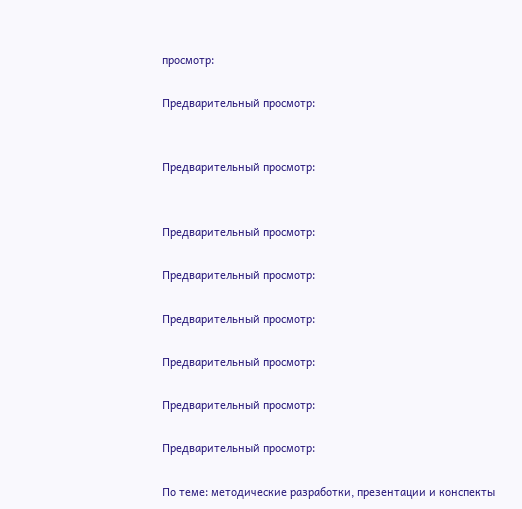просмотр:

Предварительный просмотр:


Предварительный просмотр:


Предварительный просмотр:

Предварительный просмотр:

Предварительный просмотр:

Предварительный просмотр:

Предварительный просмотр:

Предварительный просмотр:

По теме: методические разработки, презентации и конспекты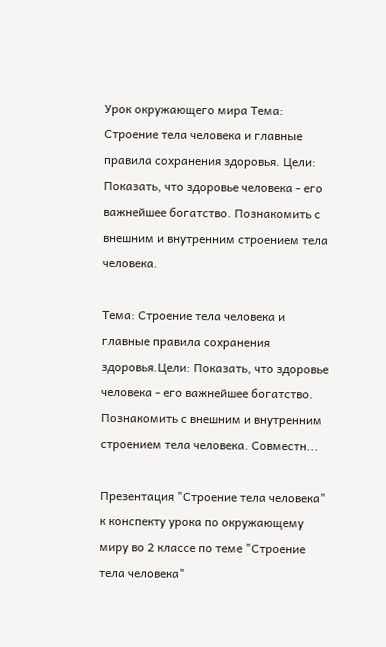Урок окружающего мира Тема: Строение тела человека и главные правила сохранения здоровья. Цели: Показать, что здоровье человека - его важнейшее богатство. Познакомить с внешним и внутренним строением тела человека.

Тема: Строение тела человека и главные правила сохранения здоровья.Цели: Показать, что здоровье человека - его важнейшее богатство. Познакомить с внешним и внутренним строением тела человека. Совместн...

Презентация "Строение тела человека" к конспекту урока по окружающему миру во 2 классе по теме "Строение тела человека"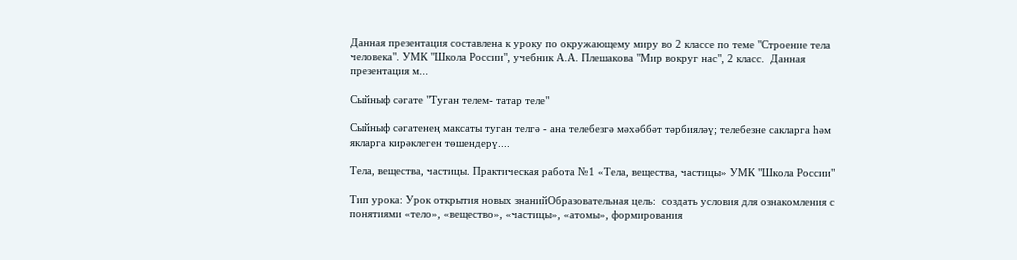Данная презентация составлена к уроку по окружающему миру во 2 классе по теме "Строение тела человека". УМК "Школа России", учебник А.А. Плешакова "Мир вокруг нас", 2 класс.  Данная презентация м...

Сыйныф сәгате "Туган телем- татар теле"

Сыйныф сәгатенең максаты туган телгә - ана телебезгә мәхәббәт тәрбияләү; телебезне сакларга һәм якларга кирәклеген төшендерү....

Тела, вещества, частицы. Практическая работа №1 «Тела, вещества, частицы» УМК "Школа России"

Тип урока: Урок открытия новых знанийОбразовательная цель:  создать условия для ознакомления с понятиями «тело», «вещество», «частицы», «атомы», формирования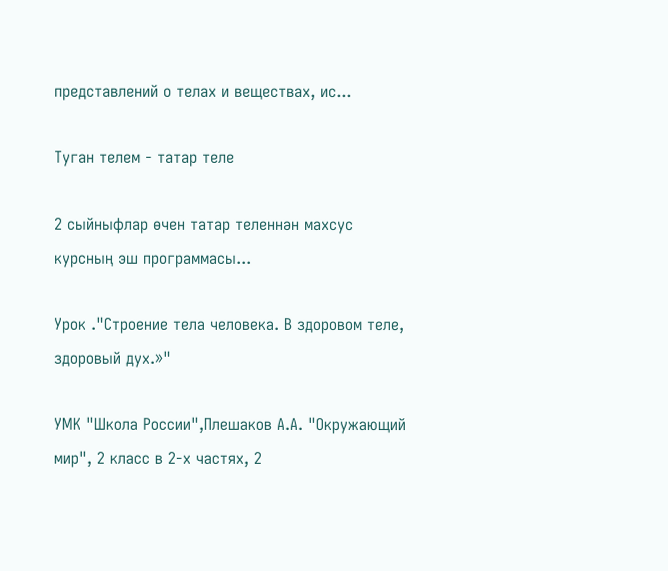представлений о телах и веществах, ис...

Туган телем - татар теле

2 сыйныфлар өчен татар теленнән махсус курсның эш программасы...

Урок ."Строение тела человека. В здоровом теле, здоровый дух.»"

УМК "Школа России",Плешаков А.А. "Окружающий мир", 2 класс в 2-х частях, 2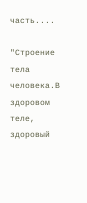часть....

"Строение тела человека.В здоровом теле, здоровый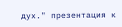дух." презентация к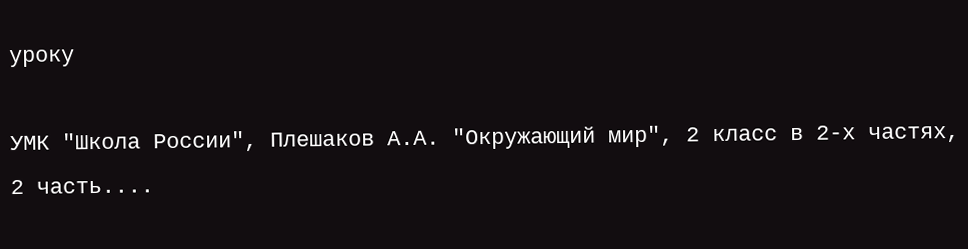уроку

УМК "Школа России", Плешаков А.А. "Окружающий мир", 2 класс в 2-х частях, 2 часть....